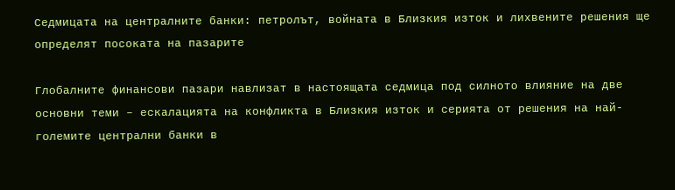Седмицата на централните банки: петролът, войната в Близкия изток и лихвените решения ще определят посоката на пазарите

Глобалните финансови пазари навлизат в настоящата седмица под силното влияние на две основни теми – ескалацията на конфликта в Близкия изток и серията от решения на най-големите централни банки в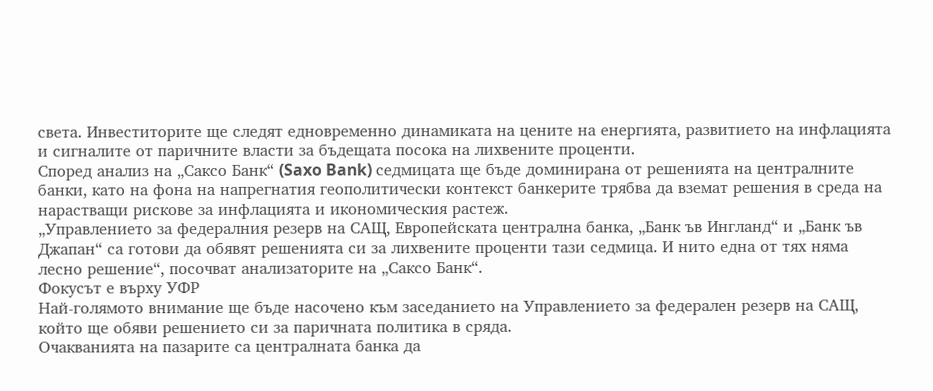света. Инвеститорите ще следят едновременно динамиката на цените на енергията, развитието на инфлацията и сигналите от паричните власти за бъдещата посока на лихвените проценти.
Според анализ на „Саксо Банк“ (Saxo Bank) седмицата ще бъде доминирана от решенията на централните банки, като на фона на напрегнатия геополитически контекст банкерите трябва да вземат решения в среда на нарастващи рискове за инфлацията и икономическия растеж.
„Управлението за федералния резерв на САЩ, Европейската централна банка, „Банк ъв Ингланд“ и „Банк ъв Джапан“ са готови да обявят решенията си за лихвените проценти тази седмица. И нито една от тях няма лесно решение“, посочват анализаторите на „Саксо Банк“.
Фокусът е върху УФР
Най-голямото внимание ще бъде насочено към заседанието на Управлението за федерален резерв на САЩ, който ще обяви решението си за паричната политика в сряда.
Очакванията на пазарите са централната банка да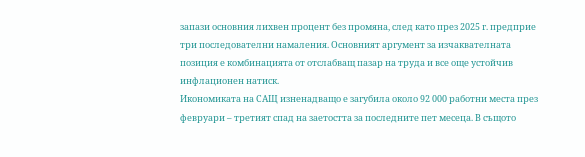запази основния лихвен процент без промяна, след като през 2025 г. предприе три последователни намаления. Основният аргумент за изчаквателната позиция е комбинацията от отслабващ пазар на труда и все още устойчив инфлационен натиск.
Икономиката на САЩ изненадващо е загубила около 92 000 работни места през февруари – третият спад на заетостта за последните пет месеца. В същото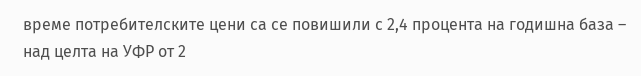време потребителските цени са се повишили с 2,4 процента на годишна база – над целта на УФР от 2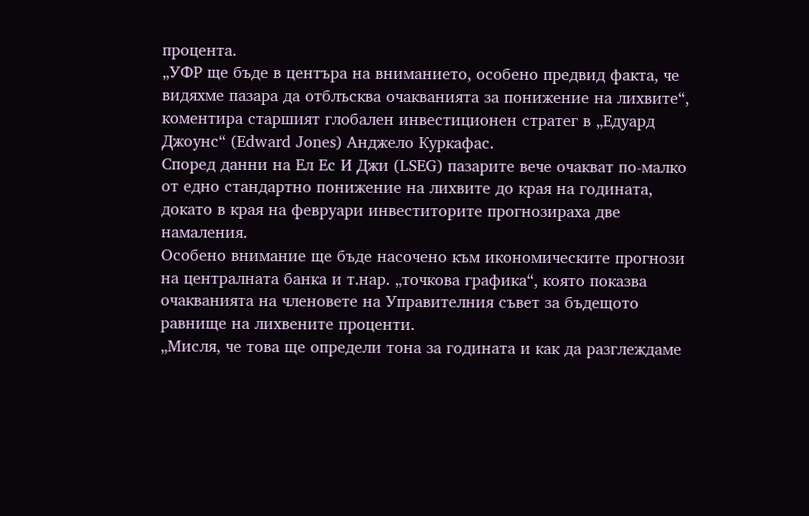процента.
„УФР ще бъде в центъра на вниманието, особено предвид факта, че видяхме пазара да отблъсква очакванията за понижение на лихвите“, коментира старшият глобален инвестиционен стратег в „Едуард Джоунс“ (Edward Jones) Анджело Куркафас.
Според данни на Ел Ес И Джи (LSEG) пазарите вече очакват по-малко от едно стандартно понижение на лихвите до края на годината, докато в края на февруари инвеститорите прогнозираха две намаления.
Особено внимание ще бъде насочено към икономическите прогнози на централната банка и т.нар. „точкова графика“, която показва очакванията на членовете на Управителния съвет за бъдещото равнище на лихвените проценти.
„Мисля, че това ще определи тона за годината и как да разглеждаме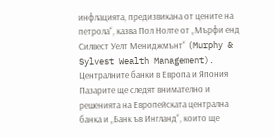инфлацията, предизвикана от цените на петрола“, казва Пол Нолте от „Мърфи енд Силвест Уелт Мениджмънт“ (Murphy & Sylvest Wealth Management).
Централните банки в Европа и Япония
Пазарите ще следят внимателно и решенията на Европейската централна банка и „Банк ъв Ингланд“, които ще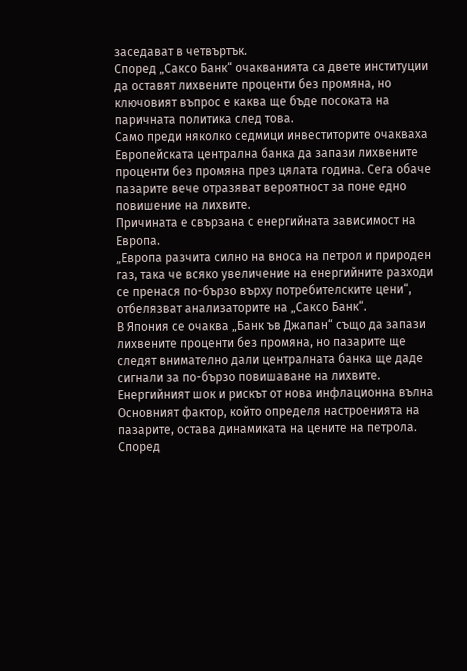заседават в четвъртък.
Според „Саксо Банк“ очакванията са двете институции да оставят лихвените проценти без промяна, но ключовият въпрос е каква ще бъде посоката на паричната политика след това.
Само преди няколко седмици инвеститорите очакваха Европейската централна банка да запази лихвените проценти без промяна през цялата година. Сега обаче пазарите вече отразяват вероятност за поне едно повишение на лихвите.
Причината е свързана с енергийната зависимост на Европа.
„Европа разчита силно на вноса на петрол и природен газ, така че всяко увеличение на енергийните разходи се пренася по-бързо върху потребителските цени“, отбелязват анализаторите на „Саксо Банк“.
В Япония се очаква „Банк ъв Джапан“ също да запази лихвените проценти без промяна, но пазарите ще следят внимателно дали централната банка ще даде сигнали за по-бързо повишаване на лихвите.
Енергийният шок и рискът от нова инфлационна вълна
Основният фактор, който определя настроенията на пазарите, остава динамиката на цените на петрола.
Според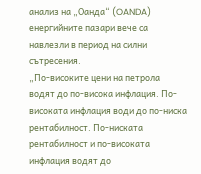анализ на „Оанда“ (OANDA) енергийните пазари вече са навлезли в период на силни сътресения.
„По-високите цени на петрола водят до по-висока инфлация. По-високата инфлация води до по-ниска рентабилност. По-ниската рентабилност и по-високата инфлация водят до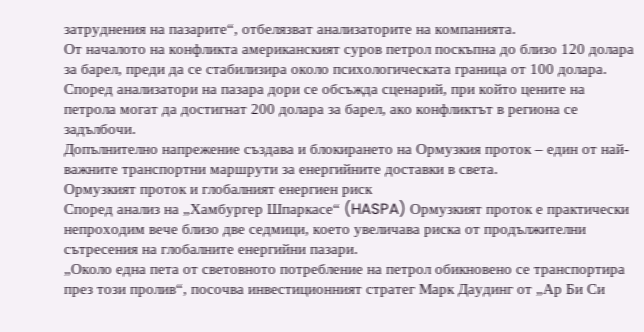затруднения на пазарите“, отбелязват анализаторите на компанията.
От началото на конфликта американският суров петрол поскъпна до близо 120 долара за барел, преди да се стабилизира около психологическата граница от 100 долара.
Според анализатори на пазара дори се обсъжда сценарий, при който цените на петрола могат да достигнат 200 долара за барел, ако конфликтът в региона се задълбочи.
Допълнително напрежение създава и блокирането на Ормузкия проток – един от най-важните транспортни маршрути за енергийните доставки в света.
Ормузкият проток и глобалният енергиен риск
Според анализ на „Хамбургер Шпаркасе“ (HASPA) Ормузкият проток е практически непроходим вече близо две седмици, което увеличава риска от продължителни сътресения на глобалните енергийни пазари.
„Около една пета от световното потребление на петрол обикновено се транспортира през този пролив“, посочва инвестиционният стратег Марк Даудинг от „Ар Би Си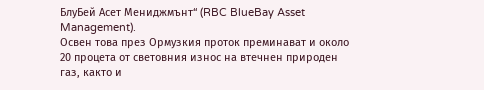БлуБей Асет Мениджмънт“ (RBC BlueBay Asset Management).
Освен това през Ормузкия проток преминават и около 20 процета от световния износ на втечнен природен газ, както и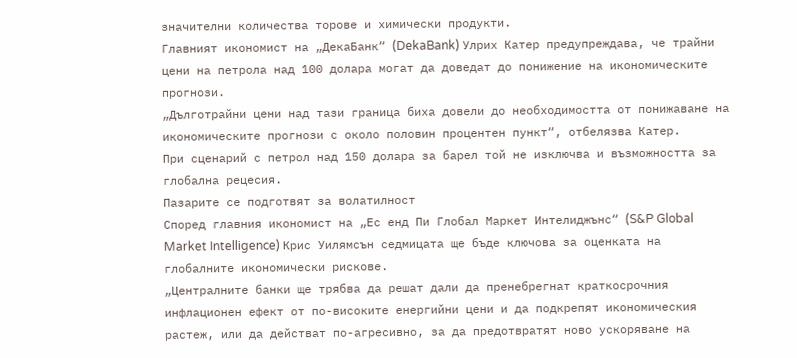значителни количества торове и химически продукти.
Главният икономист на „ДекаБанк“ (DekaBank) Улрих Катер предупреждава, че трайни цени на петрола над 100 долара могат да доведат до понижение на икономическите прогнози.
„Дълготрайни цени над тази граница биха довели до необходимостта от понижаване на икономическите прогнози с около половин процентен пункт“, отбелязва Катер.
При сценарий с петрол над 150 долара за барел той не изключва и възможността за глобална рецесия.
Пазарите се подготвят за волатилност
Според главния икономист на „Ес енд Пи Глобал Маркет Интелиджънс“ (S&P Global Market Intelligence) Крис Уилямсън седмицата ще бъде ключова за оценката на глобалните икономически рискове.
„Централните банки ще трябва да решат дали да пренебрегнат краткосрочния инфлационен ефект от по-високите енергийни цени и да подкрепят икономическия растеж, или да действат по-агресивно, за да предотвратят ново ускоряване на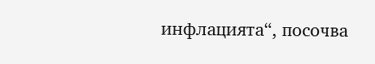инфлацията“, посочва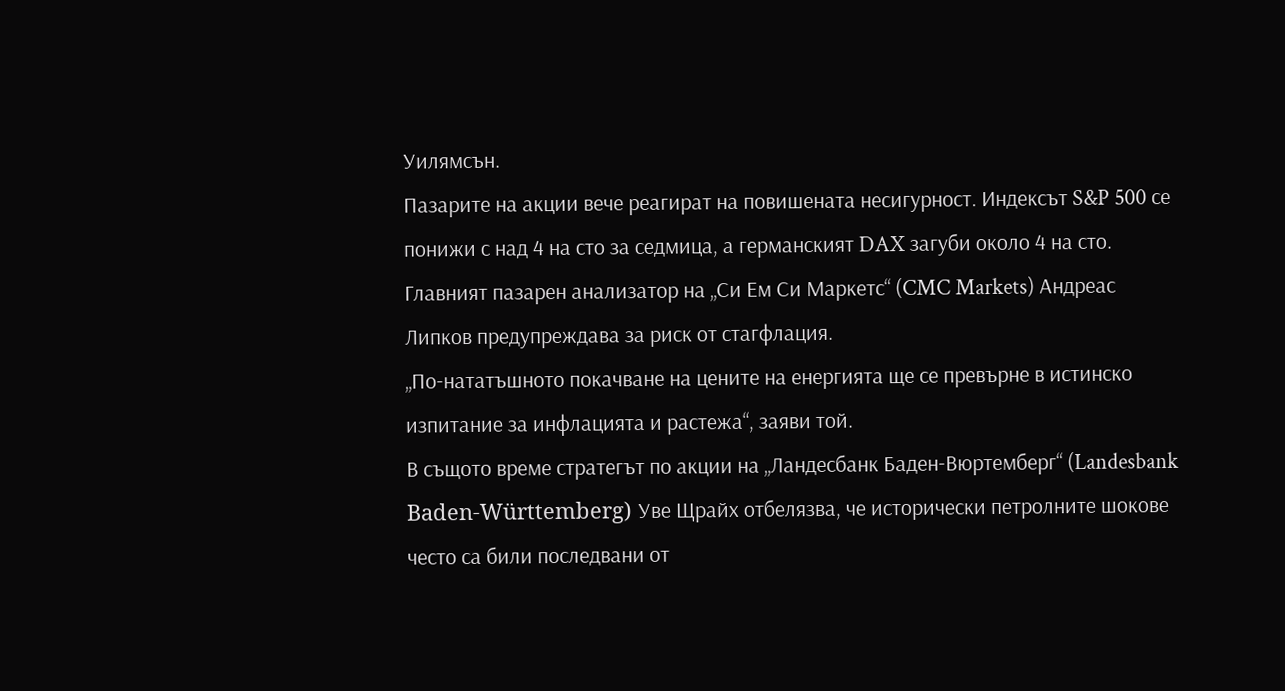Уилямсън.
Пазарите на акции вече реагират на повишената несигурност. Индексът S&P 500 се понижи с над 4 на сто за седмица, а германският DAX загуби около 4 на сто.
Главният пазарен анализатор на „Си Ем Си Маркетс“ (CMC Markets) Андреас Липков предупреждава за риск от стагфлация.
„По-нататъшното покачване на цените на енергията ще се превърне в истинско изпитание за инфлацията и растежа“, заяви той.
В същото време стратегът по акции на „Ландесбанк Баден-Вюртемберг“ (Landesbank Baden-Württemberg) Уве Щрайх отбелязва, че исторически петролните шокове често са били последвани от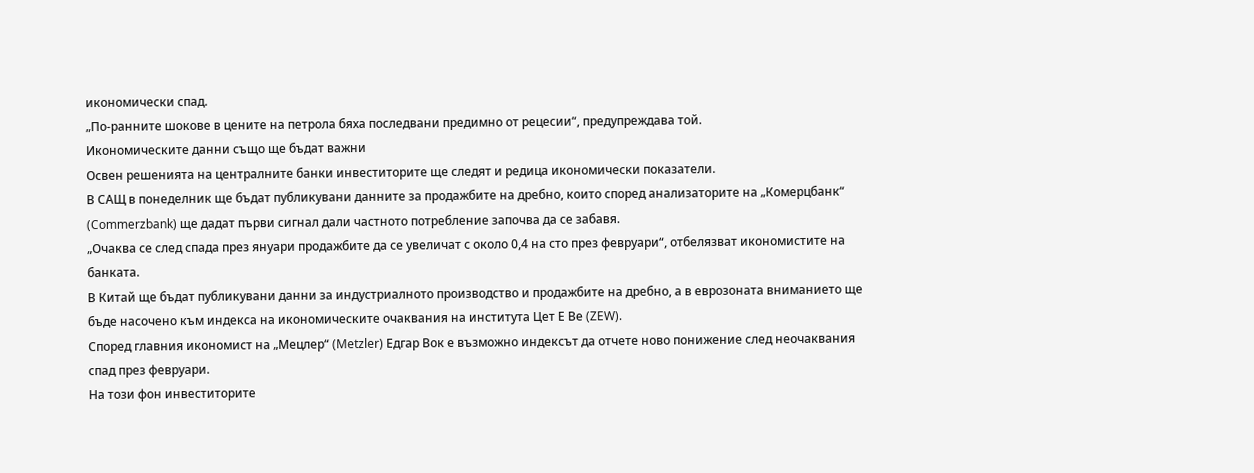икономически спад.
„По-ранните шокове в цените на петрола бяха последвани предимно от рецесии“, предупреждава той.
Икономическите данни също ще бъдат важни
Освен решенията на централните банки инвеститорите ще следят и редица икономически показатели.
В САЩ в понеделник ще бъдат публикувани данните за продажбите на дребно, които според анализаторите на „Комерцбанк“ (Commerzbank) ще дадат първи сигнал дали частното потребление започва да се забавя.
„Очаква се след спада през януари продажбите да се увеличат с около 0,4 на сто през февруари“, отбелязват икономистите на банката.
В Китай ще бъдат публикувани данни за индустриалното производство и продажбите на дребно, а в еврозоната вниманието ще бъде насочено към индекса на икономическите очаквания на института Цет Е Ве (ZEW).
Според главния икономист на „Мецлер“ (Metzler) Едгар Вок е възможно индексът да отчете ново понижение след неочаквания спад през февруари.
На този фон инвеститорите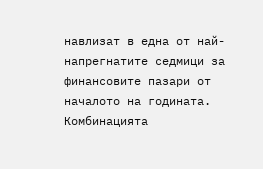навлизат в една от най-напрегнатите седмици за финансовите пазари от началото на годината.
Комбинацията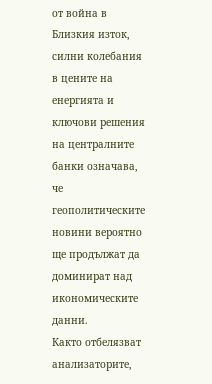от война в Близкия изток, силни колебания в цените на енергията и ключови решения на централните банки означава, че геополитическите новини вероятно ще продължат да доминират над икономическите данни.
Както отбелязват анализаторите,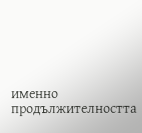именно продължителността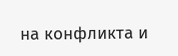на конфликта и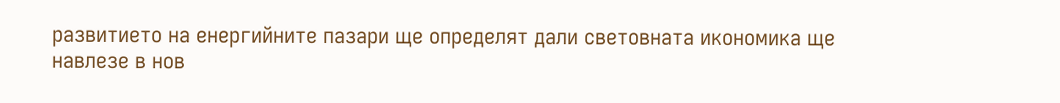развитието на енергийните пазари ще определят дали световната икономика ще навлезе в нов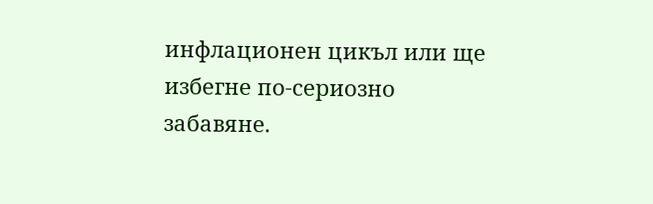инфлационен цикъл или ще избегне по-сериозно забавяне.